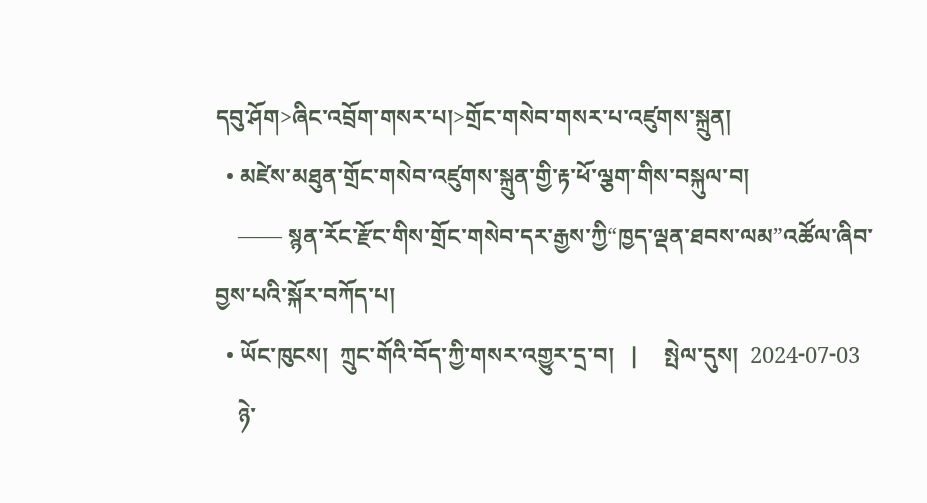དབུ་ཤོག>ཞིང་འབྲོག་གསར་པ།>གྲོང་གསེབ་གསར་པ་འཛུགས་སྐྲུན།
  • མཛེས་མཐུན་གྲོང་གསེབ་འཛུགས་སྐྲུན་གྱི་རྟ་ཕོ་ལྕག་གིས་བསྐུལ་བ།
    —— སྙན་རོང་རྫོང་གིས་གྲོང་གསེབ་དར་རྒྱས་ཀྱི“ཁྱད་ལྡན་ཐབས་ལམ”འཚོལ་ཞིབ་བྱས་པའི་སྐོར་བཀོད་པ།
  • ཡོང་ཁུངས།  ཀྲུང་གོའི་བོད་ཀྱི་གསར་འགྱུར་དྲ་བ།   |     སྤེལ་དུས།  2024-07-03
    ཉེ་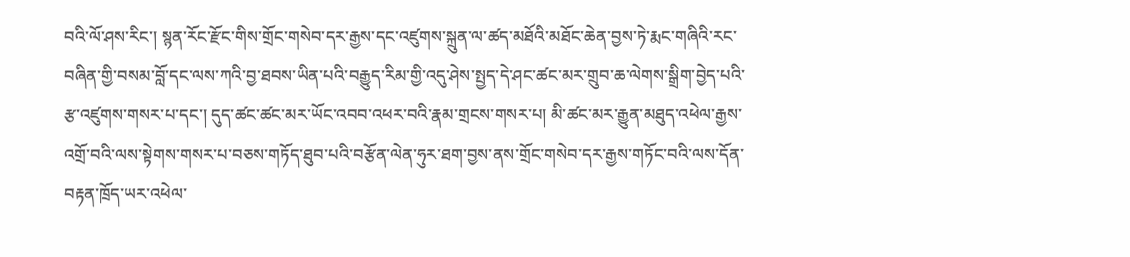བའི་ལོ་ཤས་རིང་། སྙན་རོང་རྫོང་གིས་གྲོང་གསེབ་དར་རྒྱས་དང་འཛུགས་སྐྲུན་ལ་ཚད་མཐོའི་མཐོང་ཆེན་བྱས་ཏེ་རྨང་གཞིའི་རང་བཞིན་གྱི་བསམ་བློ་དང་ལས་ཀའི་བྱ་ཐབས་ཡིན་པའི་བརྒྱུད་རིམ་གྱི་འདུ་ཤེས་སྤྱད་དེ་ཤང་ཚང་མར་གྲུབ་ཆ་ལེགས་སྒྲིག་བྱེད་པའི་རྩ་འཛུགས་གསར་པ་དང་། དུད་ཚང་ཚང་མར་ཡོང་འབབ་འཕར་བའི་རྣམ་གྲངས་གསར་པ། མི་ཚང་མར་རྒྱུན་མཐུད་འཕེལ་རྒྱས་འགྲོ་བའི་ལས་སྟེགས་གསར་པ་བཅས་གཏོད་ཐུབ་པའི་བརྩོན་ལེན་ཧུར་ཐག་བྱས་ནས་གྲོང་གསེབ་དར་རྒྱས་གཏོང་བའི་ལས་དོན་བརྟན་ཁྲོད་ཡར་འཕེལ་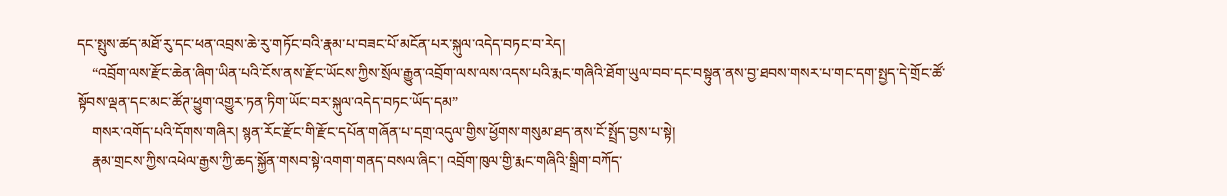དང་སྤུས་ཚད་མཐོ་རུ་དང་ཕན་འབྲས་ཆེ་རུ་གཏོང་བའི་རྣམ་པ་བཟང་པོ་མངོན་པར་སྐུལ་འདེད་བཏང་བ་རེད།
    “འབྲོག་ལས་རྫོང་ཆེན་ཞིག་ཡིན་པའི་ངོས་ནས་རྫོང་ཡོངས་ཀྱིས་སྲོལ་རྒྱུན་འབྲོག་ལས་ལས་འདས་པའི་རྨང་གཞིའི་ཐོག་ཡུལ་བབ་དང་བསྟུན་ནས་བྱ་ཐབས་གསར་པ་གང་དག་སྤྱད་དེ་གྲོང་ཚོ་སྟོབས་ལྡན་དང་མང་ཚོཊ་ཕྱུག་འགྱུར་ཏན་ཏིག་ཡོང་བར་སྐུལ་འདེད་བཏང་ཡོད་དམ”
    གསར་འགོད་པའི་དོགས་གཞིར། སྙན་རོང་རྫོང་གི་རྫོང་དཔོན་གཞོན་པ་དགྲ་འདུལ་གྱིས་ཕྱོགས་གསུམ་ཐད་ནས་ངོ་སྤྲོད་བྱས་པ་སྟེ།
    རྣམ་གྲངས་ཀྱིས་འཕེལ་རྒྱས་ཀྱི་ཆད་སྐྱོན་གསབ་སྟེ་འགག་གནད་བསལ་ཞིང་། འབྲོག་ཁུལ་གྱི་རྨང་གཞིའི་སྒྲིག་བཀོད་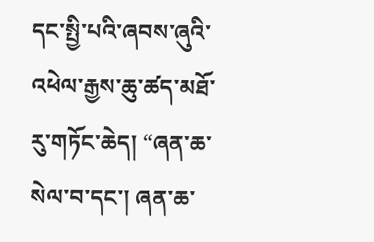དང་སྤྱི་པའི་ཞབས་ཞུའི་འཕེལ་རྒྱས་ཆུ་ཚད་མཐོ་རུ་གཏོང་ཆེད། “ཞན་ཆ་སེལ་བ་དང་། ཞན་ཆ་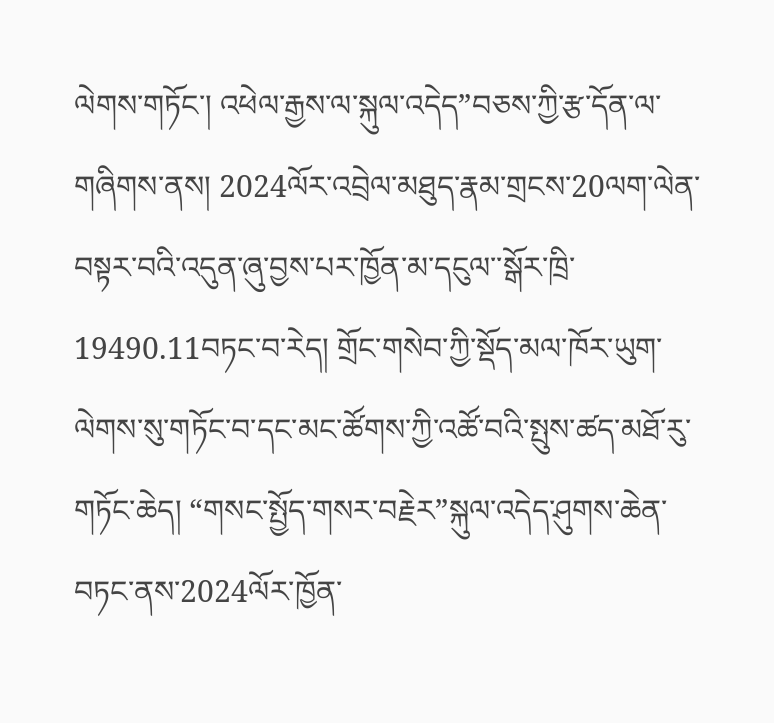ལེགས་གཏོང་། འཕེལ་རྒྱས་ལ་སྐུལ་འདེད”བཅས་ཀྱི་རྩ་དོན་ལ་གཞིགས་ནས། 2024ལོར་འབྲེལ་མཐུད་རྣམ་གྲངས་20ལག་ལེན་བསྟར་བའི་འདུན་ཞུ་བྱས་པར་ཁྱོན་མ་དངུལ་་སྒོར་ཁྲི་19490.11བཏང་བ་རེད། གྲོང་གསེབ་ཀྱི་སྡོད་མལ་ཁོར་ཡུག་ལེགས་སུ་གཏོང་བ་དང་མང་ཚོགས་ཀྱི་འཚོ་བའི་སྤུས་ཚད་མཐོ་རུ་གཏོང་ཆེད། “གསང་སྤྱོད་གསར་བརྗེར”སྐུལ་འདེད་ཤུགས་ཆེན་བཏང་ནས་2024ལོར་ཁྱོན་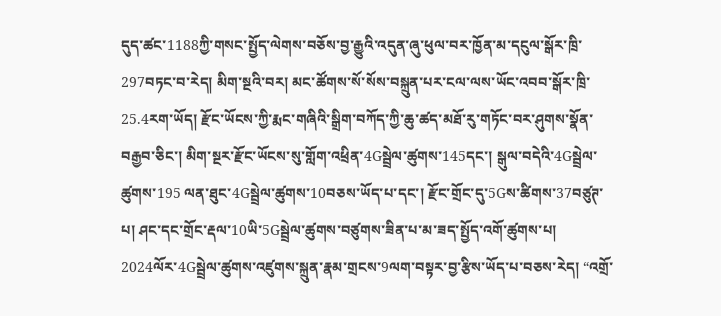དུད་ཚང་1188ཀྱི་གསང་སྤྱོད་ལེགས་བཅོས་བྱ་རྒྱུའི་འདུན་ཞུ་ཕུལ་བར་ཁྱོན་མ་དངུལ་སྒོར་ཁྲི་297བཏང་བ་རེད། མིག་སྔའི་བར། མང་ཚོགས་སོ་སོས་བསྐྲུན་པར་ངལ་ལས་ཡོང་འབབ་སྒོར་ཁྲི་25.4རག་ཡོད། རྫོང་ཡོངས་ཀྱི་རྨང་གཞིའི་སྒྲིག་བཀོད་ཀྱི་ཆུ་ཚད་མཐོ་རུ་གཏོང་བར་ཤུགས་སྣོན་བརྒྱབ་ཅིང་། མིག་སྔར་རྫོང་ཡོངས་སུ་གློག་འཕྲིན་4Gསྦྲེལ་ཚུགས་145དང་། སྒུལ་བདེའི་4Gསྦྲེལ་ཚུགས་195 ལན་ཐུང་4Gསྦྲེལ་ཚུགས་10བཅས་ཡོད་པ་དང་། རྫོང་གྲོང་དུ་5Gས་ཚིགས་37བཙུཊ་པ། ཤང་དང་གྲོང་རྡལ་10ཡི་5Gསྦྲེལ་ཚུགས་བཙུགས་ཟིན་པ་མ་ཟད་སྤྱོད་འགོ་ཚུགས་པ། 2024ལོར་4Gསྦྲེལ་ཚུགས་འཛུགས་སྐྲུན་རྣམ་གྲངས་9ལག་བསྟར་བྱ་རྩིས་ཡོད་པ་བཅས་རེད། “འགྲོ་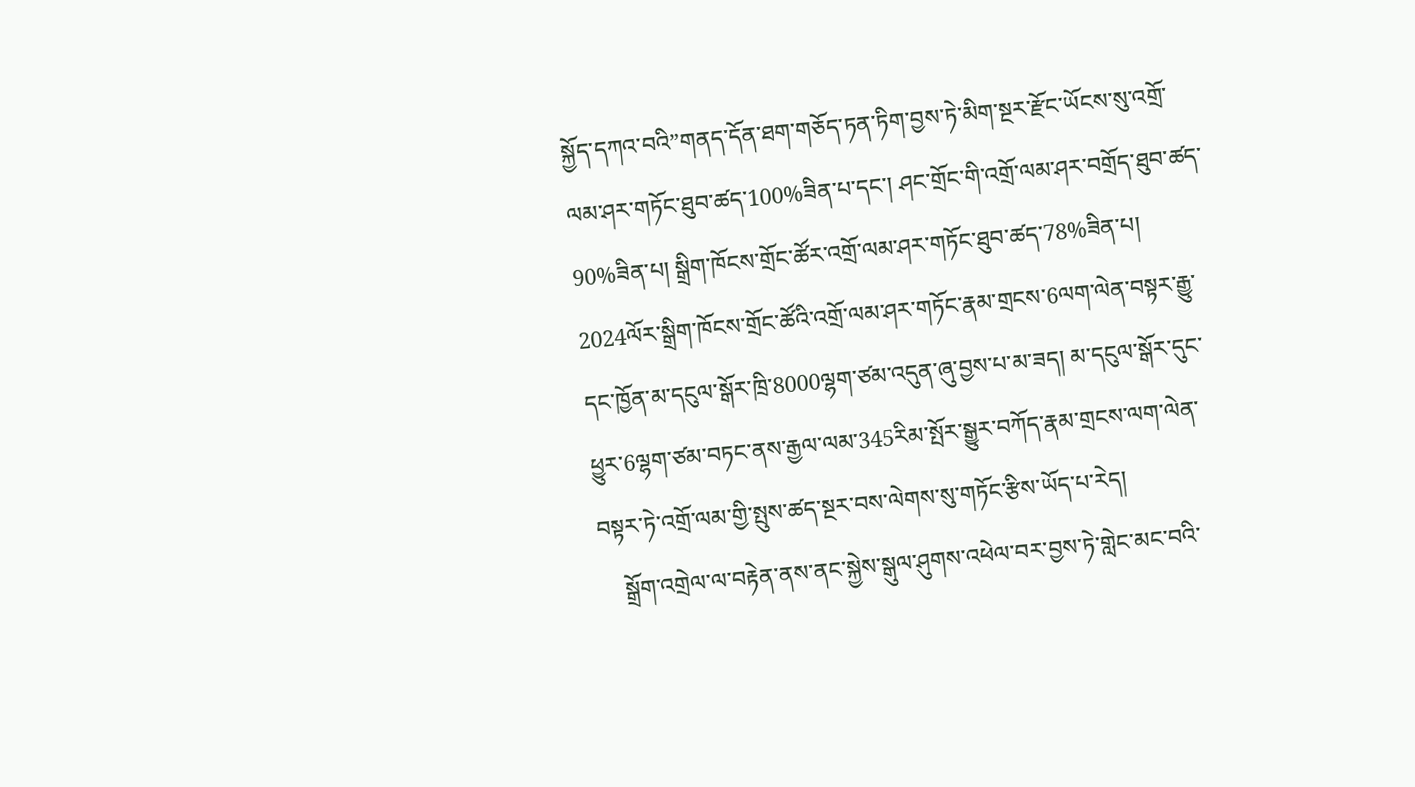སྐྱོད་དཀའ་བའི”གནད་དོན་ཐག་གཅོད་ཏན་ཏིག་བྱས་ཏེ་མིག་སྔར་རྫོང་ཡོངས་སུ་འགྲོ་ལམ་ཤར་གཏོང་ཐུབ་ཚད་100%ཟིན་པ་དང་། ཤང་གྲོང་གི་འགྲོ་ལམ་ཤར་བགྲོད་ཐུབ་ཚད་90%ཟིན་པ། སྒྲིག་ཁོངས་གྲོང་ཚོར་འགྲོ་ལམ་ཤར་གཏོང་ཐུབ་ཚད་78%ཟིན་པ། 2024ལོར་སྒྲིག་ཁོངས་གྲོང་ཚོའི་འགྲོ་ལམ་ཤར་གཏོང་རྣམ་གྲངས་6ལག་ལེན་བསྟར་རྒྱུ་དང་ཁྱོན་མ་དངུལ་སྒོར་ཁྲི་8000ལྷག་ཙམ་འདུན་ཞུ་བྱས་པ་མ་ཟད། མ་དངུལ་སྒོར་དུང་ཕྱུར་6ལྷག་ཙམ་བཏང་ནས་རྒྱལ་ལམ་345རིམ་སྤོར་སྒྱུར་བཀོད་རྣམ་གྲངས་ལག་ལེན་བསྟར་ཏེ་འགྲོ་ལམ་གྱི་སྤུས་ཚད་སྔར་བས་ལེགས་སུ་གཏོང་རྩིས་ཡོད་པ་རེད།
    སྒྲོག་འགྲེལ་ལ་བརྟེན་ནས་ནང་སྐྱེས་སྒུལ་ཤུགས་འཕེལ་བར་བྱས་ཏེ་གླེང་མང་བའི་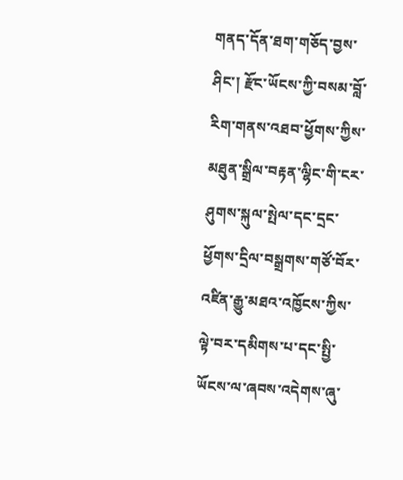གནད་དོན་ཐག་གཅོད་བྱས་ཤིང་། རྫོང་ཡོངས་ཀྱི་བསམ་བློ་རིག་གནས་འཐབ་ཕྱོགས་ཀྱིས་མཐུན་སྒྲིལ་བརྟན་ལྷིང་གི་ངར་ཤུགས་སྐུལ་སྤེལ་དང་དྲང་ཕྱོགས་དྲིལ་བསྒྲགས་གཙོ་བོར་འཛིན་རྒྱུ་མཐའ་འཁྱོངས་ཀྱིས་ལྟེ་བར་དམིགས་པ་དང་སྤྱི་ཡོངས་ལ་ཞབས་འདེགས་ཞུ་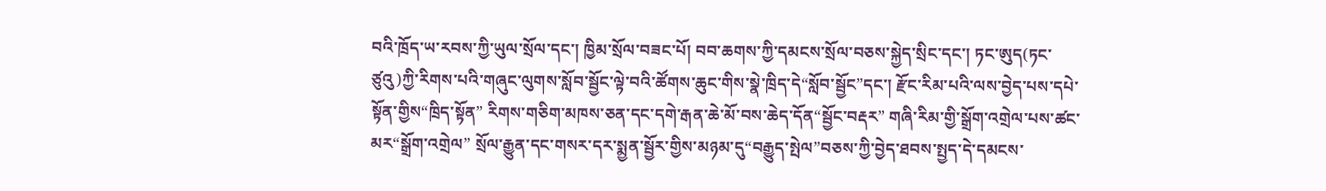བའི་ཁྲོད་ཡ་རབས་ཀྱི་ཡུལ་སྲོལ་དང་། ཁྱིམ་སྲོལ་བཟང་པོ། བབ་ཆགས་ཀྱི་དམངས་སྲོལ་བཅས་སྐྱེད་སྲིང་དང་། ཏང་ཨུད(ཏང་ཙུའུ)ཀྱི་རིགས་པའི་གཞུང་ལུགས་སློབ་སྦྱོང་ལྟེ་བའི་ཚོགས་ཆུང་གིས་སྣེ་ཁྲིད་དེ“སློབ་སྦྱོང”དང་། རྫོང་རིམ་པའི་ལས་བྱེད་པས་དཔེ་སྟོན་གྱིས“ཁྲིད་སྟོན” རིགས་གཅིག་མཁས་ཅན་དང་དགེ་རྒན་ཆེ་མོ་བས་ཆེད་དོན“སྦྱོང་བརྡར” གཞི་རིམ་གྱི་སྒྲོག་འགྲེལ་པས་ཚང་མར“སྒྲོག་འགྲེལ” སྲོལ་རྒྱུན་དང་གསར་དར་སྨྱན་སྦྱོར་གྱིས་མཉམ་དུ“བརྒྱུད་སྤེལ”བཅས་ཀྱི་བྱེད་ཐབས་སྤྱད་དེ་དམངས་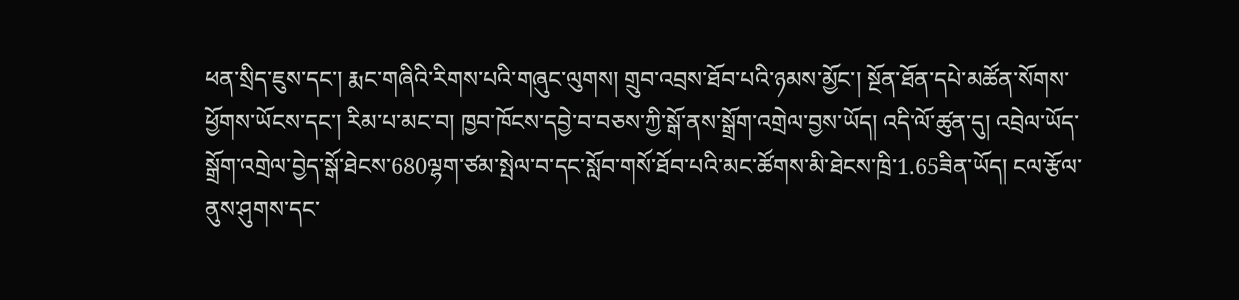ཕན་སྲིད་ཇུས་དང་། རྨང་གཞིའི་རིགས་པའི་གཞུང་ལུགས། གྲུབ་འབྲས་ཐོབ་པའི་ཉམས་མྱོང་། སྔོན་ཐོན་དཔེ་མཚོན་སོགས་ཕྱོགས་ཡོངས་དང་། རིམ་པ་མང་བ། ཁྱབ་ཁོངས་དབྱེ་བ་བཅས་ཀྱི་སྒོ་ནས་སྒྲོག་འགྲེལ་བྱས་ཡོད། འདི་ལོ་ཚུན་དུ། འབྲེལ་ཡོད་སྒྲོག་འགྲེལ་བྱེད་སྒོ་ཐེངས་680ལྷག་ཙམ་སྤེལ་བ་དང་སློབ་གསོ་ཐོབ་པའི་མང་ཚོགས་མི་ཐེངས་ཁྲི་1.65ཟིན་ཡོད། ངལ་རྩོལ་ནུས་ཤུགས་དང་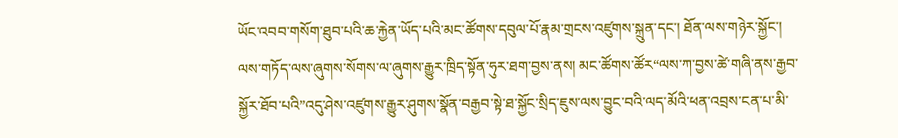ཡོང་འབབ་གསོག་ཐུབ་པའི་ཆ་རྐྱེན་ཡོད་པའི་མང་ཚོགས་དབུལ་པོ་རྣམ་གྲངས་འཛུགས་སྐྲུན་དང་། ཐོན་ལས་གཉེར་སྐྱོང་། ལས་གཏོད་ལས་ཞུགས་སོགས་ལ་ཞུགས་རྒྱུར་ཁྲིད་སྟོན་ཧུར་ཐག་བྱས་ནས། མང་ཚོགས་ཚོར“ལས་ཀ་བྱས་ཚེ་གཞི་ནས་རྒྱབ་སྐྱོར་ཐོབ་པའི”འདུ་ཤེས་འཛུགས་རྒྱུར་ཤུགས་སྣོན་བརྒྱབ་སྟེ་ཐ་སྐྱོང་སྲིད་ཇུས་ལས་བྱུང་བའི་ལད་མོའི་ཕན་འབྲས་ངན་པ་མི་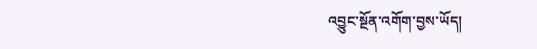འབྱུང་སྔོན་འགོག་བྱས་ཡོད།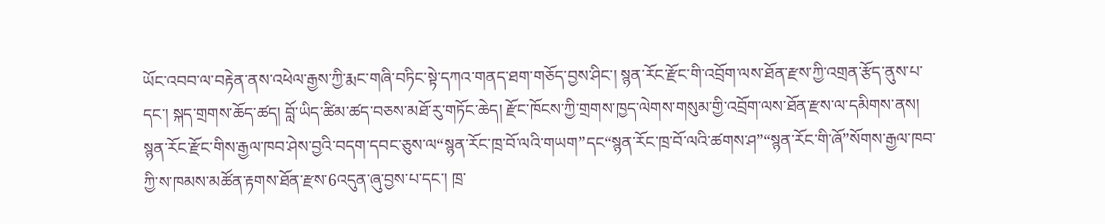ཡོང་འབབ་ལ་བརྟེན་ནས་འཕེལ་རྒྱས་ཀྱི་རྨང་གཞི་བཏིང་སྟེ་དཀའ་གནད་ཐག་གཅོད་བྱས་ཤིང་། སྙན་རོང་རྫོང་གི་འབྲོག་ལས་ཐོན་རྫས་ཀྱི་འགྲན་རྩོད་ནུས་པ་དང་། སྐད་གྲགས་ཆོད་ཚད། བློ་ཡིད་ཚིམ་ཚད་བཅས་མཐོ་རུ་གཏོང་ཆེད། རྫོང་ཁོངས་ཀྱི་གྲགས་ཁྱད་ལེགས་གསུམ་གྱི་འབྲོག་ལས་ཐོན་རྫས་ལ་དམིགས་ནས། སྙན་རོང་རྫོང་གིས་རྒྱལ་ཁབ་ཤེས་བྱའི་བདག་དབང་ཅུས་ལ“སྙན་རོང་ཁྲ་བོ་ལའི་གཡག”དང“སྙན་རོང་ཁྲ་བོ་ལའི་ཚགས་ཤ”“སྙན་རོང་གི་ཞོ”སོགས་རྒྱལ་ཁབ་ཀྱི་ས་ཁམས་མཚོན་རྟགས་ཐོན་རྫས་6འདུན་ཞུ་བྱས་པ་དང་། ཁྲ་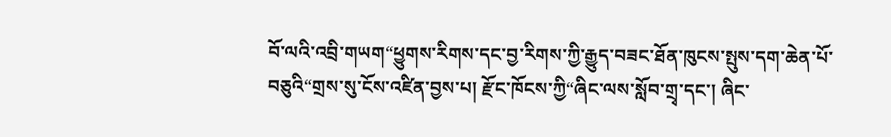བོ་ལའི་འབྲི་གཡག“ཕྱུགས་རིགས་དང་བྱ་རིགས་ཀྱི་རྒྱུད་བཟང་ཐོན་ཁུངས་སྤུས་དག་ཆེན་པོ་བཅུའི“གྲས་སུ་ངོས་འཛིན་བྱས་པ། རྫོང་ཁོངས་ཀྱི“ཞིང་ལས་སློབ་གྲྭ་དང་། ཞིང་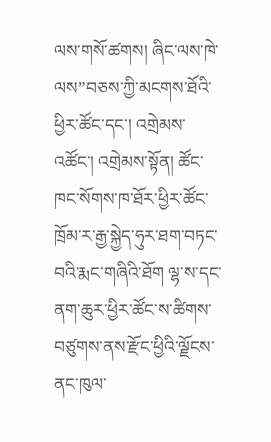ལས་གསོ་ཚགས། ཞིང་ལས་ཁེ་ལས”བཅས་ཀྱི་མངགས་ཐོའི་ཕྱིར་ཚོང་དང་། འགྲེམས་འཚོང་། འགྲེམས་སྟོན། ཚོང་ཁང་སོགས་ཁ་ཐོར་ཕྱིར་ཚོང་ཁྲོམ་ར་རྒྱ་སྐྱེད་ཧུར་ཐག་བཏང་བའི་རྨང་གཞིའི་ཐོག ལྷ་ས་དང་ནག་ཆུར་ཕྱིར་ཚོང་ས་ཚིགས་བཙུགས་ནས་རྫོང་ཕྱིའི་ལྗོངས་ནང་ཁུལ་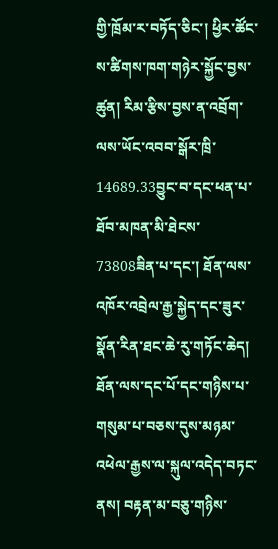གྱི་ཁྲོམ་ར་བཏོད་ཅིང་། ཕྱིར་ཚོང་ས་ཚིགས་ཁག་གཉེར་སྐྱོང་བྱས་ཚུན། རིམ་རྩིས་བྱས་ན་འབྲོག་ལས་ཡོང་འབབ་སྒོར་ཁྲི་14689.33བྱུང་བ་དང་ཕན་པ་ཐོབ་མཁན་མི་ཐེངས་73808ཟིན་པ་དང་། ཐོན་ལས་འཁོར་འབྲེལ་རྒྱ་སྐྱེད་དང་ཟུར་སྣོན་རིན་ཐང་ཆེ་རུ་གཏོང་ཆེད། ཐོན་ལས་དང་པོ་དང་གཉིས་པ་གསུམ་པ་བཅས་དུས་མཉམ་འཕེལ་རྒྱས་ལ་སྐུལ་འདེད་བཏང་ནས། བརྟན་མ་བཅུ་གཉིས་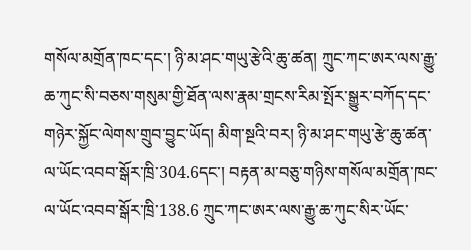གསོལ་མགྲོན་ཁང་དང་། ཉི་མ་ཤང་གཡུ་རྩེའི་ཆུ་ཚན། ཀྲུང་ཀང་ཨར་ལས་རྒྱུ་ཆ་ཀུང་སི་བཅས་གསུམ་གྱི་ཐོན་ལས་རྣམ་གྲངས་རིམ་སྤོར་སྒྱུར་བཀོད་དང་གཉེར་སྐྱོང་ལེགས་གྲུབ་བྱུང་ཡོད། མིག་སྔའི་བར། ཉི་མ་ཤང་གཡུ་རྩེ་ཆུ་ཚན་ལ་ཡོང་འབབ་སྒོར་ཁྲི་304.6དང་། བརྟན་མ་བཅུ་གཉིས་གསོལ་མགྲོན་ཁང་ལ་ཡོང་འབབ་སྒོར་ཁྲི་138.6 ཀྲུང་ཀང་ཨར་ལས་རྒྱུ་ཆ་ཀུང་སིར་ཡོང་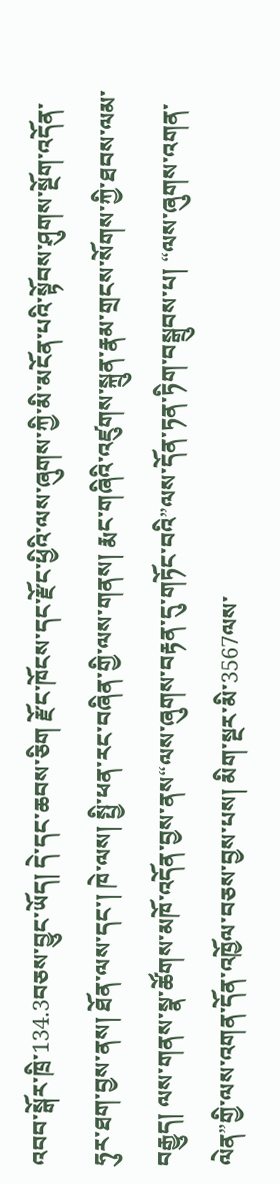འབབ་སྒོར་ཁྲི་134.3བཅས་བྱུང་ཡོད། དེ་དང་ཆབས་ཅིག རྫོང་ཁོངས་དང་རྫོང་ཕྱིའི་ལས་ཞུགས་ཀྱི་མི་མངོན་པའི་སྟོབས་ཤུགས་སྔོག་འདོན་ཧུར་ཐག་བྱས་ནས། ཐོན་ལས་དང་། ཁེ་ལས། སྤྱི་ཕན་རང་བཞིན་གྱི་ལས་གནས། རྨང་གཞིའི་འཛུགས་སྐྲུན་རྣམ་གྲངས་སོགས་ཀྱི་ཐབས་ལམ་བརྒྱུད། ལས་གནས་སྣ་ཚོགས་མཁོ་འདོན་བྱས་ནས“ལས་ཞུགས་བརྟན་དུ་གཏོང་བའི”ལས་དོན་ཏན་ཏིག་བསྒྲུབས་པ། “ལས་ཞུགས་འགན་ལེན”གྱི་ལས་འགན་དོན་འཁྱོལ་བཅས་བྱས་པས། མིག་སྔར་མི་3567ལས་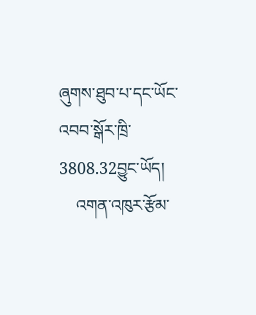ཞུགས་ཐུབ་པ་དང་ཡོང་འབབ་སྒོར་ཁྲི་3808.32བྱུང་ཡོད།
    འགན་འཁུར་རྩོམ་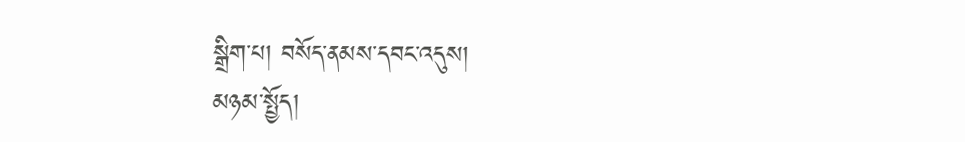སྒྲིག་པ། བསོད་ནམས་དབང་འདུས།
མཉམ་སྤྱོད།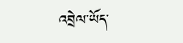འབྲེལ་ཡོད་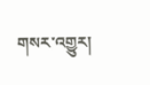གསར་འགྱུར།